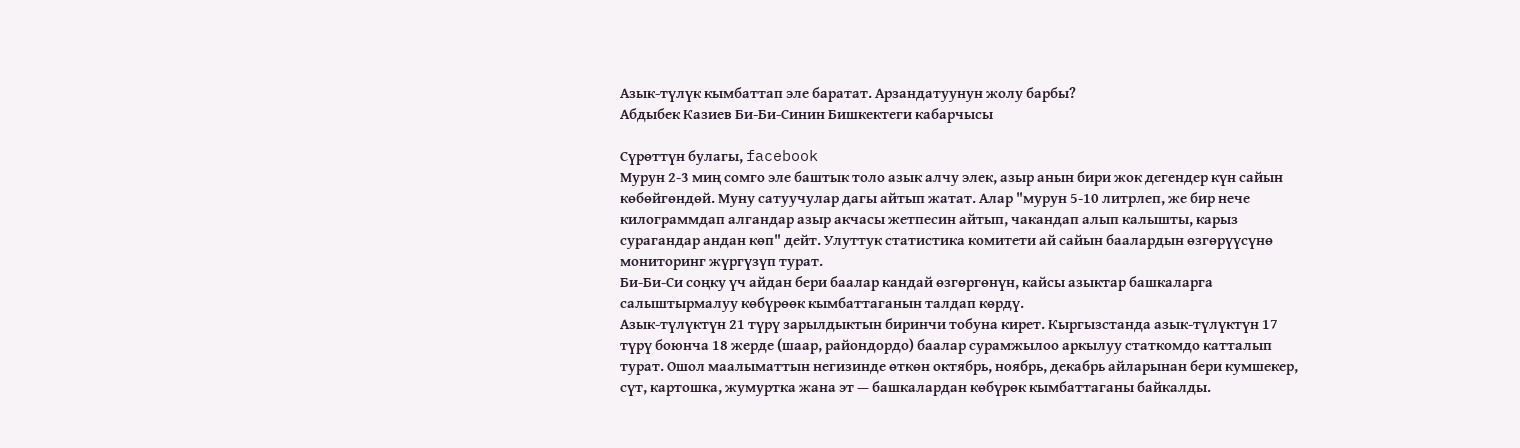Азык-түлүк кымбаттап эле баратат. Арзандатуунун жолу барбы?
Абдыбек Казиев Би-Би-Синин Бишкектеги кабарчысы

Сүрөттүн булагы, facebook
Мурун 2-3 миң сомго эле баштык толо азык алчу элек, азыр анын бири жок дегендер күн сайын көбөйгөндөй. Муну сатуучулар дагы айтып жатат. Алар "мурун 5-10 литрлеп, же бир нече килограммдап алгандар азыр акчасы жетпесин айтып, чакандап алып калышты, карыз сурагандар андан көп" дейт. Улуттук статистика комитети ай сайын баалардын өзгөрүүсүнө мониторинг жүргүзүп турат.
Би-Би-Си соңку үч айдан бери баалар кандай өзгөргөнүн, кайсы азыктар башкаларга салыштырмалуу көбүрөөк кымбаттаганын талдап көрдү.
Азык-түлүктүн 21 түрү зарылдыктын биринчи тобуна кирет. Кыргызстанда азык-түлүктүн 17 түрү боюнча 18 жерде (шаар, райондордо) баалар сурамжылоо аркылуу статкомдо катталып турат. Ошол маалыматтын негизинде өткөн октябрь, ноябрь, декабрь айларынан бери кумшекер, сүт, картошка, жумуртка жана эт — башкалардан көбүрөк кымбаттаганы байкалды.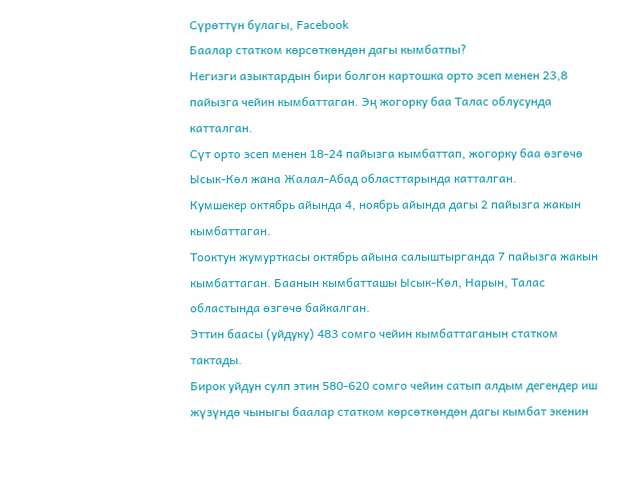Сүрөттүн булагы, Facebook
Баалар статком көрсөткөндөн дагы кымбатпы?
Негизги азыктардын бири болгон картошка орто эсеп менен 23,8 пайызга чейин кымбаттаган. Эң жогорку баа Талас облусунда катталган.
Сүт орто эсеп менен 18-24 пайызга кымбаттап, жогорку баа өзгөчө Ысык-Көл жана Жалал-Абад областтарында катталган.
Кумшекер октябрь айында 4, ноябрь айында дагы 2 пайызга жакын кымбаттаган.
Тооктун жумурткасы октябрь айына салыштырганда 7 пайызга жакын кымбаттаган. Баанын кымбатташы Ысык-Көл, Нарын, Талас областында өзгөчө байкалган.
Эттин баасы (уйдуку) 483 сомго чейин кымбаттаганын статком тактады.
Бирок уйдун сулп этин 580-620 сомго чейин сатып алдым дегендер иш жүзүндө чыныгы баалар статком көрсөткөндөн дагы кымбат экенин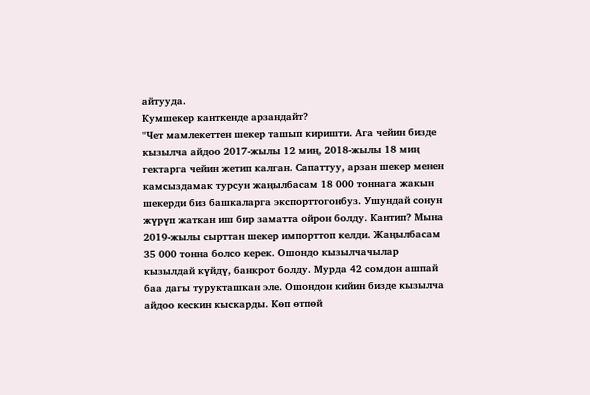айтууда.
Кумшекер канткенде арзандайт?
"Чет мамлекеттен шекер ташып киришти. Ага чейин бизде кызылча айдоо 2017-жылы 12 миң, 2018-жылы 18 миң гектарга чейин жетип калган. Сапаттуу, арзан шекер менен камсыздамак турсун жаңылбасам 18 000 тоннага жакын шекерди биз башкаларга экспорттогонбуз. Ушундай сонун жүрүп жаткан иш бир заматта ойрон болду. Кантип? Мына 2019-жылы сырттан шекер импорттоп келди. Жаңылбасам 35 000 тонна болсо керек. Ошондо кызылчачылар кызылдай күйдү, банкрот болду. Мурда 42 сомдон ашпай баа дагы турукташкан эле. Ошондон кийин бизде кызылча айдоо кескин кыскарды. Көп өтпөй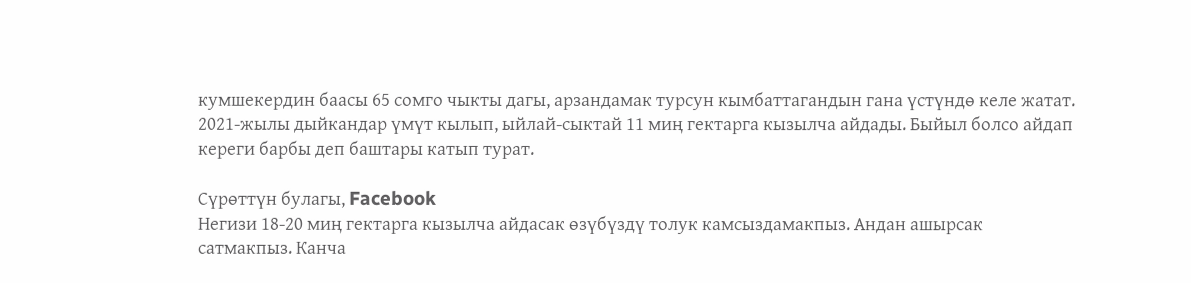кумшекердин баасы 65 сомго чыкты дагы, арзандамак турсун кымбаттагандын гана үстүндө келе жатат. 2021-жылы дыйкандар үмүт кылып, ыйлай-сыктай 11 миң гектарга кызылча айдады. Быйыл болсо айдап кереги барбы деп баштары катып турат.

Сүрөттүн булагы, Facebook
Негизи 18-20 миң гектарга кызылча айдасак өзүбүздү толук камсыздамакпыз. Андан ашырсак сатмакпыз. Канча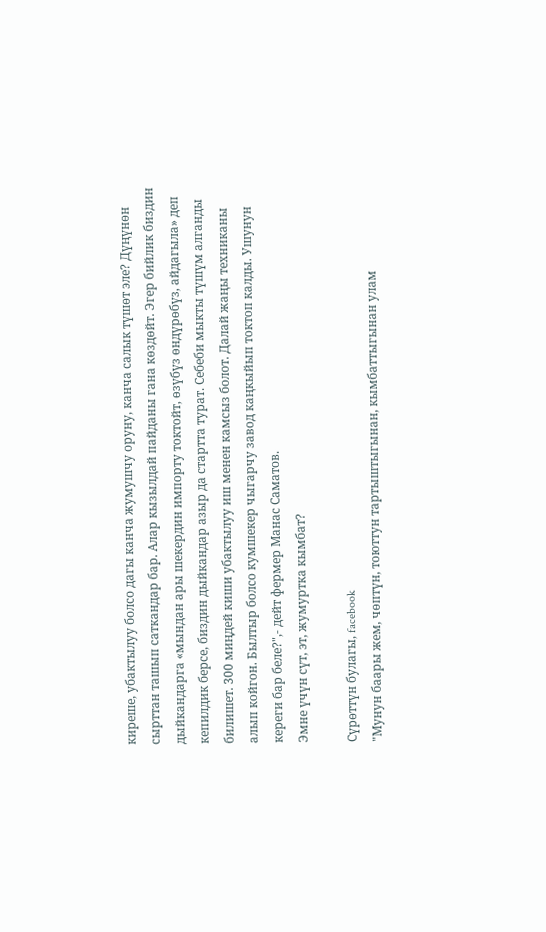киреше, убактылуу болсо дагы канча жумушчу оруну, канча салык түшөт эле? Дүңүнөн сырттан ташып саткандар бар. Алар кызылдай пайданы гана көздөйт. Эгер бийлик биздин дыйкандарга «мындан ары шекердин импорту токтойт, өзүбүз өндүрөбүз, айдагыла» деп кепилдик берсе, биздин дыйкандар азыр да стартта турат. Себеби мыкты түшүм алганды билишет. 300 миңдей киши убактылуу иш менен камсыз болот. Далай жаңы техниканы алып койгон. Былтыр болсо кумшекер чыгарчу завод каңкыйып токтоп калды. Ушунун кереги бар беле?",- дейт фермер Манас Саматов.
Эмне үчүн сүт, эт, жумуртка кымбат?

Сүрөттүн булагы, facebook
"Мунун баары жем, чөптүн, тоюттун тартыштыгынан, кымбаттыгынан улам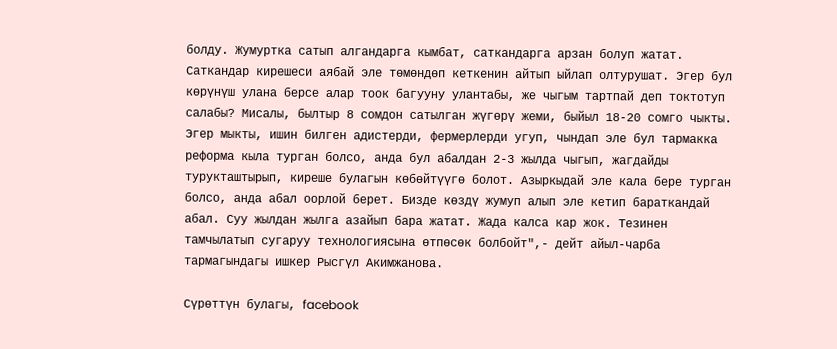болду. Жумуртка сатып алгандарга кымбат, саткандарга арзан болуп жатат. Саткандар кирешеси аябай эле төмөндөп кеткенин айтып ыйлап олтурушат. Эгер бул көрүнүш улана берсе алар тоок багууну улантабы, же чыгым тартпай деп токтотуп салабы? Мисалы, былтыр 8 сомдон сатылган жүгөрү жеми, быйыл 18-20 сомго чыкты. Эгер мыкты, ишин билген адистерди, фермерлерди угуп, чындап эле бул тармакка реформа кыла турган болсо, анда бул абалдан 2-3 жылда чыгып, жагдайды турукташтырып, киреше булагын көбөйтүүгө болот. Азыркыдай эле кала бере турган болсо, анда абал оорлой берет. Бизде көздү жумуп алып эле кетип бараткандай абал. Суу жылдан жылга азайып бара жатат. Жада калса кар жок. Тезинен тамчылатып сугаруу технологиясына өтпөсөк болбойт",- дейт айыл-чарба тармагындагы ишкер Рысгүл Акимжанова.

Сүрөттүн булагы, facebook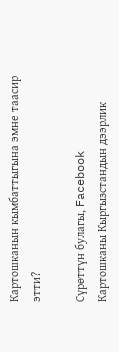Картошканын кымбаттыгына эмне таасир этти?

Сүрөттүн булагы, Facebook
Картошканы Кыргызстандын дээрлик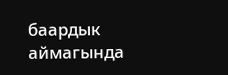баардык аймагында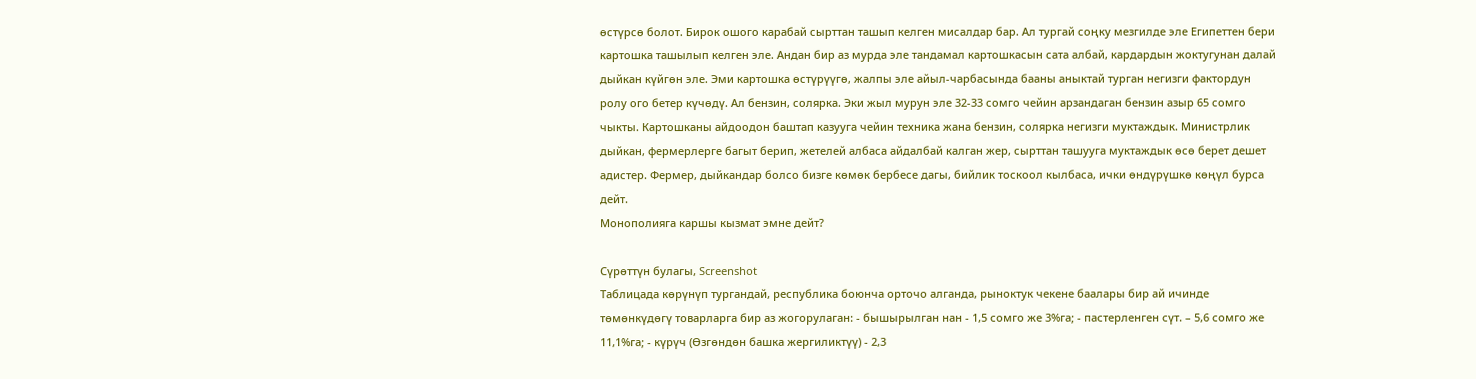өстүрсө болот. Бирок ошого карабай сырттан ташып келген мисалдар бар. Ал тургай соңку мезгилде эле Египеттен бери картошка ташылып келген эле. Андан бир аз мурда эле тандамал картошкасын сата албай, кардардын жоктугунан далай дыйкан күйгөн эле. Эми картошка өстүрүүгө, жалпы эле айыл-чарбасында бааны аныктай турган негизги фактордун ролу ого бетер күчөдү. Ал бензин, солярка. Эки жыл мурун эле 32-33 сомго чейин арзандаган бензин азыр 65 сомго чыкты. Картошканы айдоодон баштап казууга чейин техника жана бензин, солярка негизги муктаждык. Министрлик дыйкан, фермерлерге багыт берип, жетелей албаса айдалбай калган жер, сырттан ташууга муктаждык өсө берет дешет адистер. Фермер, дыйкандар болсо бизге көмөк бербесе дагы, бийлик тоскоол кылбаса, ички өндүрүшкө көңүл бурса дейт.
Монополияга каршы кызмат эмне дейт?

Сүрөттүн булагы, Screenshot
Таблицада көрүнүп тургандай, республика боюнча орточо алганда, рыноктук чекене баалары бир ай ичинде төмөнкүдөгү товарларга бир аз жогорулаган: - бышырылган нан - 1,5 сомго же 3%га; - пастерленген сүт. – 5,6 сомго же 11,1%га; - күрүч (Өзгөндөн башка жергиликтүү) - 2,3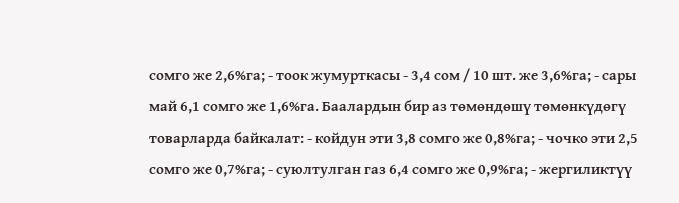сомго же 2,6%га; - тоок жумурткасы - 3,4 сом / 10 шт. же 3,6%га; - сары май 6,1 сомго же 1,6%га. Баалардын бир аз төмөндөшү төмөнкүдөгү товарларда байкалат: - койдун эти 3,8 сомго же 0,8%га; - чочко эти 2,5 сомго же 0,7%га; - суюлтулган газ 6,4 сомго же 0,9%га; - жергиликтүү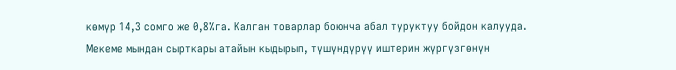көмүр 14,3 сомго же 0,8%га. Калган товарлар боюнча абал туруктуу бойдон калууда.
Мекеме мындан сырткары атайын кыдырып, түшүндүрүү иштерин жүргүзгөнүн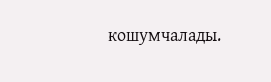кошумчалады.